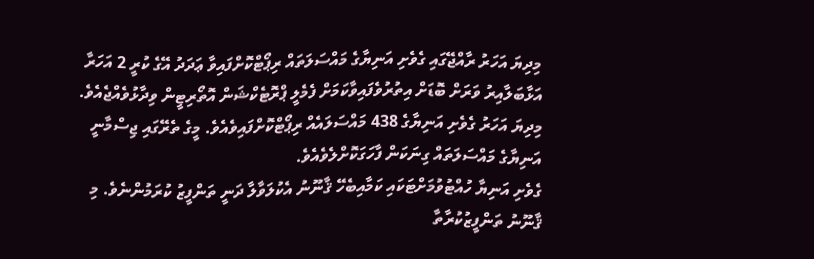މިދިޔަ އަހަރު ރާއްޖޭގައި ގެވެށި އަނިޔާގެ މައްސަލަތައް ރިޕޯޓްކޮށްފައިވާ ޢަދަދު އޭގެ ކުރީ 2 އަހަރާ އަޅާބަލާއިރު ވަރަށް ބޮޑަށް އިތުރުވެފައިވާކަމަށް ފެމެލީ ޕްރޮޓެކްޝަން އޮތޯރިޓީން ވިދާޅުވެއްޖެއެވެ. މިދިޔަ އަހަރު ގެވެށި އަނިޔާގެ 438 މައްސަލައެއް ރިޕޯޓްކޮށްފައިވެއެވެ. މީގެ ތެރޭގައި ޖިސްމާނީ އަނިޔާގެ މައްސަލަތައް ގިނަކަން ފާހަގަކޮށްލެވެއެވެ.
ގެވެށި އަނިޔާ ހުއްޓުވުމަށްޓަކައި ކަމާއިބެހޭ ޤާނޫނު އެކުލަވާލާ ދަނީ ތަންފީޒު ކުރަމުންނެވެ. މި ޤާނޫނު ތަންފީޒުކުރާތާ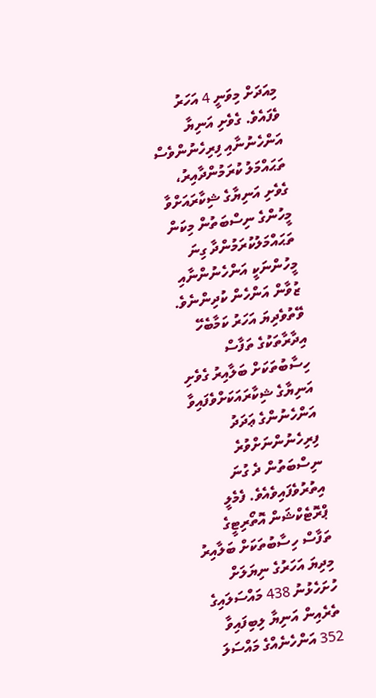މިއަދަށް މިވަނީ 4 އަހަރު ވެފައެވެ. ގެވެށި އަނިޔާ އަންހެނުނާއި ފިރިހެނުންވެސް ތަޙައްމަލު ކުރަމުންދާއިރު، ގެވެށި އަނިޔާގެ ޝިކާރައަށްވާ މީހުންގެ ނިސްބަތުން މިކަން ތަޙައްމަލުކުރަމުންދާ ގިނަ މީހުންނަކީ އަންހެނުންނާއި ޒުވާން އަންހެން ކުދިންނެވެ. ވޭތުވެދިޔަ އަހަރު ކަމާބެހޭ އިދާރާތަކުގެ ތަފާސް ހިސާބުތަކަށް ބަލާއިރު ގެވެށި އަނިޔާގެ ޝިކާރައަކަށްވެފައިވާ އަންހެނުންގެ ޢަދަދު ފިރިހެނުންނަށްވުރެ ނިސްބަތުން ދެ ގުނަ އިތުރުވެފައިވެއެވެ. ފެމެލީ ޕްރޮޓެކްޝަން އޮތޯރިޓީގެ ތަފާސް ހިސާބުތަކަށް ބަލާއިރު މިދިޔަ އަހަރުގެ ނިޔަލަށް ހުށަހެޅުނު 438 މައްސަލައިގެ ތެރެއިން އަނިޔާ ލިބިފައިވާ 352 އަންހެނެއްގެ މައްސަލަ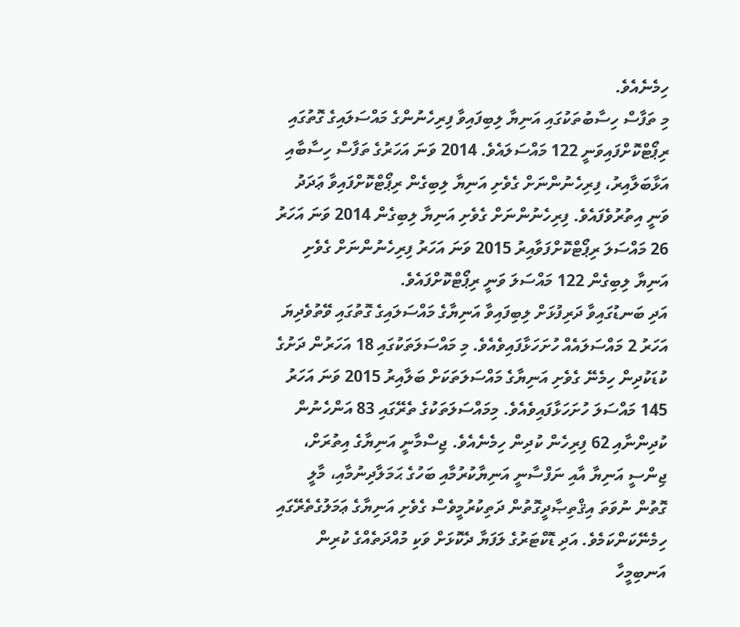ހިމެނެއެވެ.
މި ތަފާސް ހިސާބުތަކުގައި އަނިޔާ ލިބިފައިވާ ފިރިހެނުންގެ މައްސަލައިގެ ގޮތުގައި ރިޕޯޓްކޮށްފައިވަނީ 122 މައްސަލައެވެ. 2014 ވަނަ އަހަރުގެ ތަފާސް ހިސާބާއި އަޅާބަލާއިރު، ފިރިހެނުންނަށް ގެވެށި އަނިޔާ ލިބިގެން ރިޕޯޓްކޮށްފައިވާ ޢަދަދު ވަނީ އިތުރުވެފައެވެ. ފިރިހެނުންނަށް ގެވެށި އަނިޔާ ލިބިގެން 2014 ވަނަ އަހަރު 26 މައްސަލަ ރިޕޯޓްކޮށްފަވާއިރު 2015 ވަނަ އަހަރު ފިރިހެނުންނަށް ގެވެށި އަނިޔާ ލިބިގެން 122 މައްސަލަ ވަނީ ރިޕޯޓްކޮށްފައެވެ.
އަދި ބަނޑުގައިވާ ދަރިފުޅަށް ލިބިފައިވާ އަނިޔާގެ މައްސަލައިގެ ގޮތުގައި ވޭތުވެދިޔަ އަހަރު 2 މައްސަލައެއް ހުށަހަޅާފައިވެއެވެ. މި މައްސަލަތަކުގައި 18 އަހަރުން ދަށުގެ ކުޑަކުދިން ހިމެނޭ ގެވެށި އަނިޔާގެ މައްސަލަތަކަށް ބަލާއިރު 2015 ވަނަ އަހަރު 145 މައްސަލަ ހުށަހަޅާފައިވެއެވެ. މިމައްސަލަތަކުގެ ތެރޭގައި 83 އަންހެނުން ކުދިންނާއި 62 ފިރިހެން ކުދިން ހިމެނެއެވެ. ޖިސްމާނީ އަނިޔާގެ އިތުރަށް، ޖިންސީ އަނިޔާ އާއި ނަފްސާނީ އަނިޔާކުރުމާއި ބަހުގެ ޙަމަލާދިނުމާއި، މާލީ ގޮތުން ނުވަތަ އިޤްތިޞާދީގޮތުން ދަތިކުރުމީވެސް ގެވެށި އަނިޔާގެ ޢަމަލުގެތެރޭގައި ހިމެނޭކަންކަމެވެ. އަދި ޑޮކްޓަރުގެ ލަފަޔާ ދެކޮޅަށް ވަކި މުއްދަތެއްގެ ކުރިން އަނބިމީހާ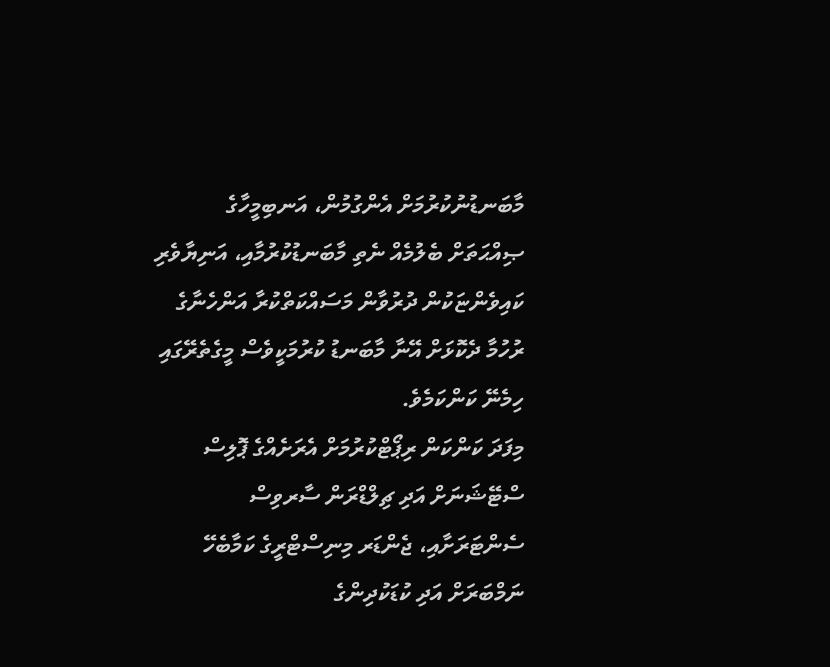މާބަނޑުނުކުރުމަށް އެންގުމުން، އަނބިމީހާގެ ޞިއްޙަތަށް ބެލުމެއް ނެތި މާބަނޑުކުރުމާއި، އަނިޔާވެރި ކައިވެންޏަކުން ދުރުވާން މަސައްކަތްކުރާ އަންހެނާގެ ރުހުމާ ދެކޮޅަށް އޭނާ މާބަނޑު ކުރުމަކީވެސް މީގެތެރޭގައި ހިމެނޭ ކަންކަމެވެ.
މިފަދަ ކަންކަން ރިޕޯޓްކުރުމަށް އެރަށެއްގެ ޕޮލިސް ސްޓޭޝަނަށް އަދި ޗިލްޑްރަން ސާރވިސް ސެންޓަރަށާއި، ޖެންޑަރ މިނިސްޓްރީގެ ކަމާބެހޭ ނަމްބަރަށް އަދި ކުޑަކުދިންގެ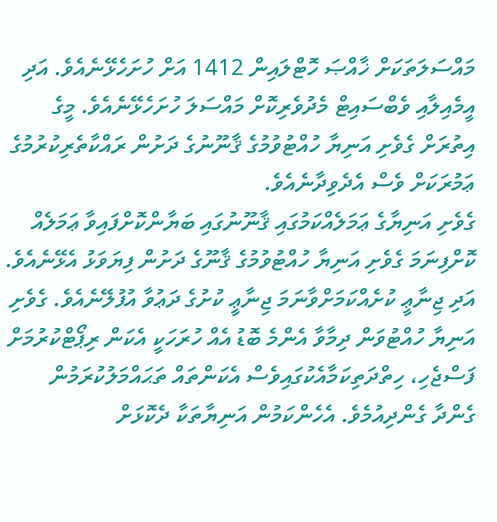މައްސަލަތަކަށް ޚާއްޞަ ހޮޓްލައިން 1412 އަށް ހުށަހެޅޭނެއެވެ. އަދި އީމެއިލާއި ވެބްސައިޓް މެދުވެރިކޮށް މައްސަލަ ހުށަހެޅޭނެއެވެ. މީގެ އިތުރަށް ގެވެށި އަނިޔާ ހުއްޓުވުމުގެ ޤާނޫނުގެ ދަށުން ރައްކާތެރިކުރުމުގެ ޢަމުރަކަށް ވެސް އެދެވިދާނެއެވެ.
ގެވެށި އަނިޔާގެ ޢަމަލެއްކަމުގައި ޤާނޫނުގައި ބަޔާންކޮށްފައިވާ ޢަމަލެއް ކޮށްފިނަމަ ގެވެށި އަނިޔާ ހުއްޓުވުމުގެ ޤާނޫގެ ދަށުން ފިޔަވަޅު އެޅޭނެއެވެ. އަދި ޖިނާޢީ ކުށެއްކަމަށްވާނަމަ ޖިނާޢީ ކުށުގެ ދަޢުވާ އުފުލޭނެއެވެ. ގެވެށި އަނިޔާ ހުއްޓުވަން ދިމާވާ އެންމެ ބޮޑު އެއް ހުރަހަކީ އެކަން ރިޕޯޓްކުރުމަށް ފަސްޖެހި، ހިތްދަތިކަމާއެކުގައިވެސް އެކަންތައް ތަޙައްމަލުކުރަމުން ގެންދާ ގެންދިއުމެވެ. އެހެންކަމުން އަނިޔާތަކާ ދެކޮޅަށް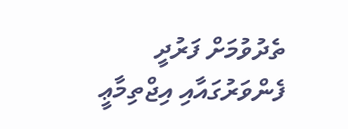ތެދުވުމަށް ފަރުދީ ފެންވަރުގައާއި އިޖްތިމާޢީ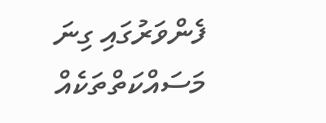ފެންވަރުގައި ގިނަ މަސައްކަތްތަކެއް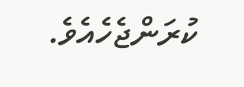ކުރަންޖެހެއެވެ.